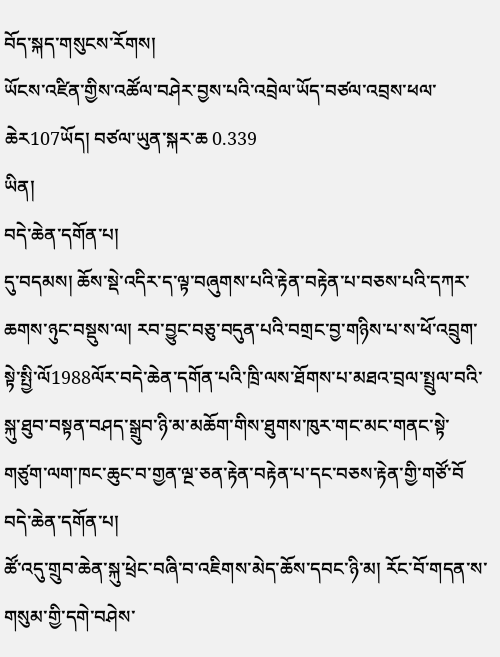བོད་སྐད་གསུངས་རོགས།
ཡོངས་འཛིན་གྱིས་འཚོལ་བཤེར་བྱས་པའི་འབྲེལ་ཡོད་བཙལ་འབྲས་ཕལ་ཆེར107ཡོད། བཙལ་ཡུན་སྐར་ཆ 0.339
ཡིན།
བདེ་ཆེན་དགོན་པ།
དུ་བདམས། ཆོས་སྡེ་འདིར་ད་ལྟ་བཞུགས་པའི་རྟེན་བརྟེན་པ་བཅས་པའི་དཀར་ཆགས་ཉུང་བསྡུས་ལ། རབ་བྱུང་བཅུ་བདུན་པའི་བགྲང་བྱ་གཉིས་པ་ས་ཕོ་འབྲུག་སྟེ་སྤྱི་ལོ1988ལོར་བདེ་ཆེན་དགོན་པའི་ཁྲི་ལས་ཐོགས་པ་མཐའ་བྲལ་སྤྲུལ་བའི་སྐུ་ཐུབ་བསྟན་བཤད་སྒྲུབ་ཉི་མ་མཆོག་གིས་ཐུགས་ཁུར་གང་མང་གནང་སྟེ་གཙུག་ལག་ཁང་ཆུང་བ་གྱན་ལྔ་ཅན་རྟེན་བརྟེན་པ་དང་བཅས་རྟེན་གྱི་གཙོ་བོ
བདེ་ཆེན་དགོན་པ།
ཚོ་འདུ་གྲུབ་ཆེན་སྐུ་ཕྲེང་བཞི་བ་འཇིགས་མེད་ཆོས་དབང་ཉི་མ། རོང་བོ་གདན་ས་གསུམ་གྱི་དགེ་བཤེས་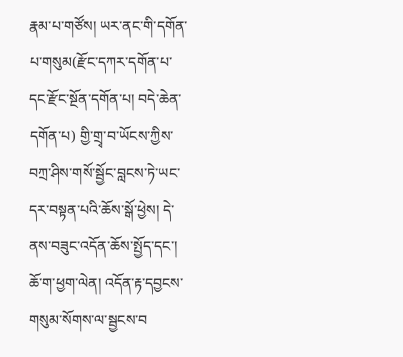རྣམ་པ་གཙོས། ཡར་ནང་གི་དགོན་པ་གསུམ(རྫོང་དཀར་དགོན་པ་དང་རྫོང་སྔོན་དགོན་པ། བདེ་ཆེན་དགོན་པ) གྱི་གྲྭ་བ་ཡོངས་ཀྱིས་བཀྲ་ཤིས་གསོ་སྦྱོང་བླངས་ཏེ་ཡང་དར་བསྟན་པའི་ཆོས་སྒོ་ཕྱེས། དེ་ནས་བཟུང་འདོན་ཆོས་སྤྱོད་དང་། ཆོ་ག་ཕྱག་ལེན། འདོན་རྟ་དབྱངས་གསུམ་སོགས་ལ་སྦྱངས་བ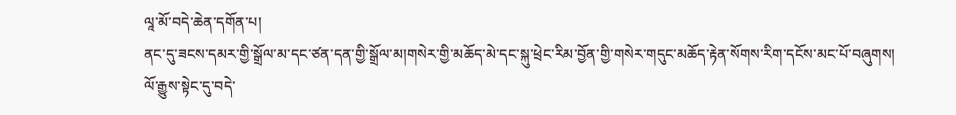ལཱ་མོ་བདེ་ཆེན་དགོན་པ།
ནང་དུ་ཟངས་དམར་གྱི་སྒྲོལ་མ་དང་ཙན་དན་གྱི་སྒྲོལ་མ།གསེར་གྱི་མཆོད་མེ་དང་སྐུ་ཕྲེང་རིམ་བྱོན་གྱི་གསེར་གདུང་མཆོད་རྟེན་སོགས་རིག་དངོས་མང་པོ་བཞུགས། ལོ་རྒྱུས་སྟེང་དུ་བདེ་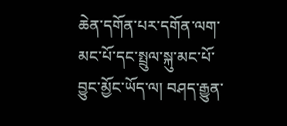ཆེན་དགོན་པར་དགོན་ལག་མང་པོ་དང་སྤྲུལ་སྐུ་མང་པོ་བྱུང་མྱོང་ཡོད་ལ། བཤད་རྒྱུན་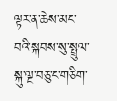ལྟར་ན་ཆེས་མང་བའི་སྐབས་སུ་སྤྲུལ་སྐུ་ལྔ་བཅུ་ང་གཅིག་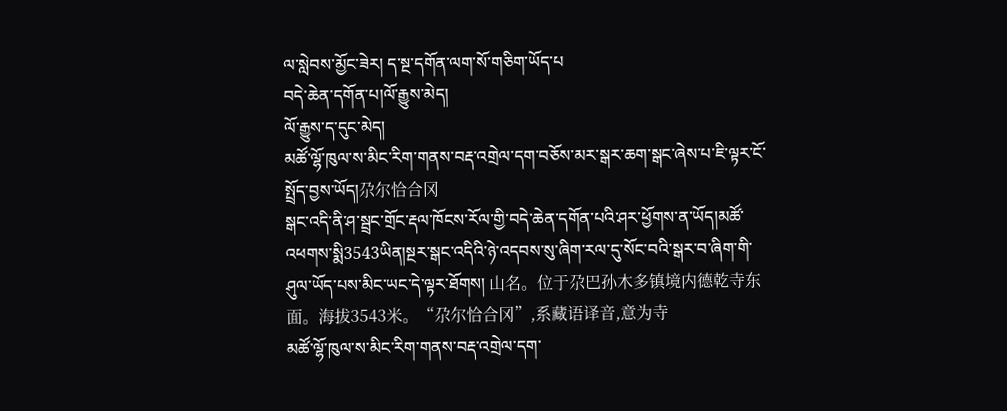ལ་སླེབས་མྱོང་ཟེར། ད་སྔ་དགོན་ལག་སོ་གཅིག་ཡོད་པ
བདེ་ཆེན་དགོན་པ།ལོ་རྒྱུས་མེད།
ལོ་རྒྱུས་ད་དུང་མེད།
མཚོ་ལྷོ་ཁུལ་ས་མིང་རིག་གནས་བརྡ་འགྲེལ་དག་བཅོས་མར་སྒར་ཆག་སྒང་ཞེས་པ་ཇི་ལྟར་ངོ་སྤྲོད་བྱས་ཡོད།尕尔恰合冈
སྒང་འདི་ནི་ཤ་སྦྲང་གྲོང་རྡལ་ཁོངས་རོལ་གྱི་བདེ་ཆེན་དགོན་པའི་ཤར་ཕྱོགས་ན་ཡོད།མཚོ་འཕགས་སྨི3543ཡིན།སྔར་སྒང་འདིའི་ཉེ་འདབས་སུ་ཞིག་རལ་དུ་སོང་བའི་སྒར་བ་ཞིག་གི་ཤུལ་ཡོད་པས་མིང་ཡང་དེ་ལྟར་ཐོགས། 山名。位于尕巴孙木多镇境内德乾寺东面。海拔3543米。“尕尔恰合冈”,系藏语译音,意为寺
མཚོ་ལྷོ་ཁུལ་ས་མིང་རིག་གནས་བརྡ་འགྲེལ་དག་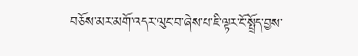བཅོས་མར་མགོ་འདར་ལུང་བ་ཞེས་པ་ཇི་ལྟར་ངོ་སྤྲོད་བྱས་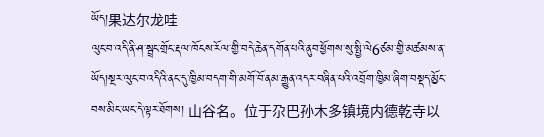ཡོད།果达尔龙哇
ལུང་བ་འདི་ནི་ཤ་སྦྲང་གྲོང་རྡལ་ཁོངས་རོལ་གྱི་བདེ་ཆེན་དགོན་པའི་ནུབ་ཕྱོགས་སུ་སྤྱི་ལེ6ཙམ་གྱི་མཚམས་ན་ཡོད།སྔར་ལུང་བ་འདིའི་ནང་དུ་ཁྱིམ་བདག་གི་མགོ་བོ་ནམ་རྒྱུན་འདར་བཞིན་པའི་འབྲོག་ཁྱིམ་ཞིག་བསྡད་མྱོང་བས་མིང་ཡང་དེ་ལྟར་ཐོགས། 山谷名。位于尕巴孙木多镇境内德乾寺以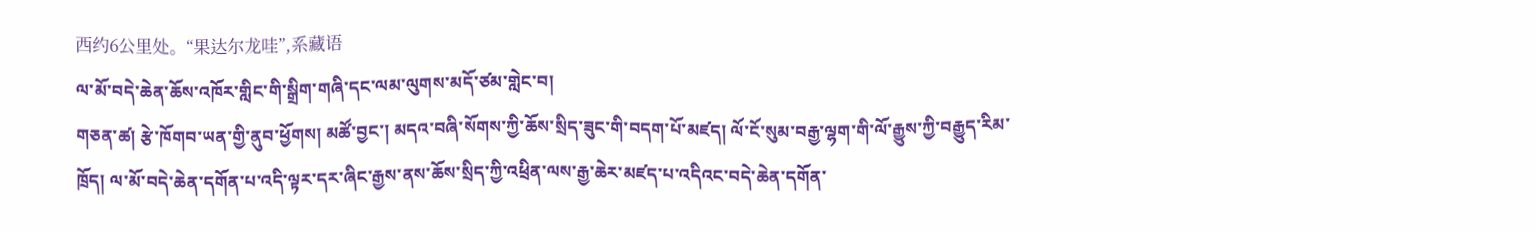西约6公里处。“果达尔龙哇”,系藏语
ལ་མོ་བདེ་ཆེན་ཆོས་འཁོར་གླིང་གི་སྒྲིག་གཞི་དང་ལམ་ལུགས་མདོ་ཙམ་གླེང་བ།
གཅན་ཚ། རྩེ་ཁོགབ་ཡན་གྱི་ནུབ་ཕྱོགས། མཚོ་བྱང་། མདའ་བཞི་སོགས་ཀྱི་ཆོས་སྲིད་ཟུང་གི་བདག་པོ་མཛད། ལོ་ངོ་སུམ་བརྒྱ་ལྷག་གི་ལོ་རྒྱུས་ཀྱི་བརྒྱུད་རིམ་ཁྲོད། ལ་མོ་བདེ་ཆེན་དགོན་པ་འདི་ལྟར་དར་ཞིང་རྒྱས་ནས་ཆོས་སྲིད་ཀྱི་འཕྲིན་ལས་རྒྱ་ཆེར་མཛད་པ་འདིའང་བདེ་ཆེན་དགོན་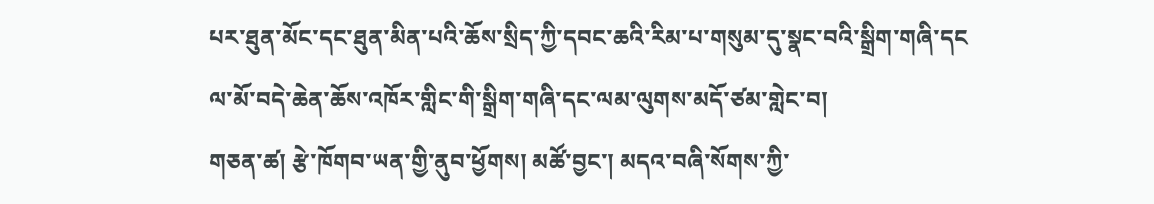པར་ཐུན་མོང་དང་ཐུན་མིན་པའི་ཆོས་སྲིད་ཀྱི་དབང་ཆའི་རིམ་པ་གསུམ་དུ་སྣང་བའི་སྒྲིག་གཞི་དང
ལ་མོ་བདེ་ཆེན་ཆོས་འཁོར་གླིང་གི་སྒྲིག་གཞི་དང་ལམ་ལུགས་མདོ་ཙམ་གླེང་བ།
གཅན་ཚ། རྩེ་ཁོགབ་ཡན་གྱི་ནུབ་ཕྱོགས། མཚོ་བྱང་། མདའ་བཞི་སོགས་ཀྱི་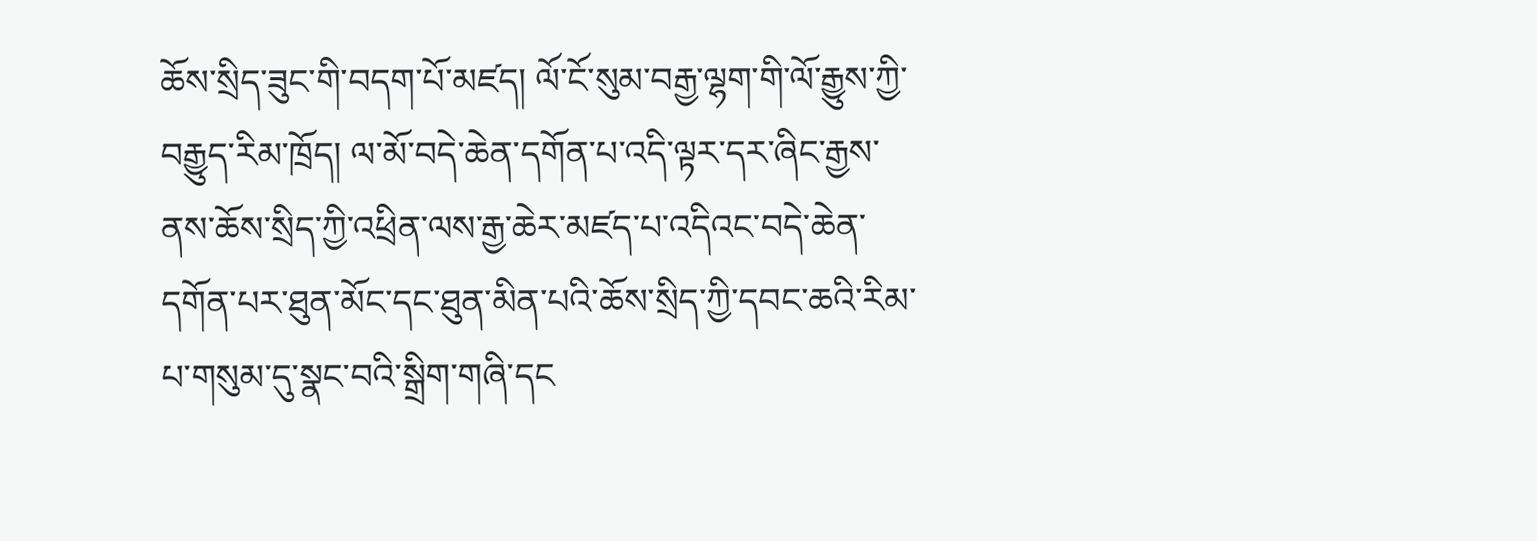ཆོས་སྲིད་ཟུང་གི་བདག་པོ་མཛད། ལོ་ངོ་སུམ་བརྒྱ་ལྷག་གི་ལོ་རྒྱུས་ཀྱི་བརྒྱུད་རིམ་ཁྲོད། ལ་མོ་བདེ་ཆེན་དགོན་པ་འདི་ལྟར་དར་ཞིང་རྒྱས་ནས་ཆོས་སྲིད་ཀྱི་འཕྲིན་ལས་རྒྱ་ཆེར་མཛད་པ་འདིའང་བདེ་ཆེན་དགོན་པར་ཐུན་མོང་དང་ཐུན་མིན་པའི་ཆོས་སྲིད་ཀྱི་དབང་ཆའི་རིམ་པ་གསུམ་དུ་སྣང་བའི་སྒྲིག་གཞི་དང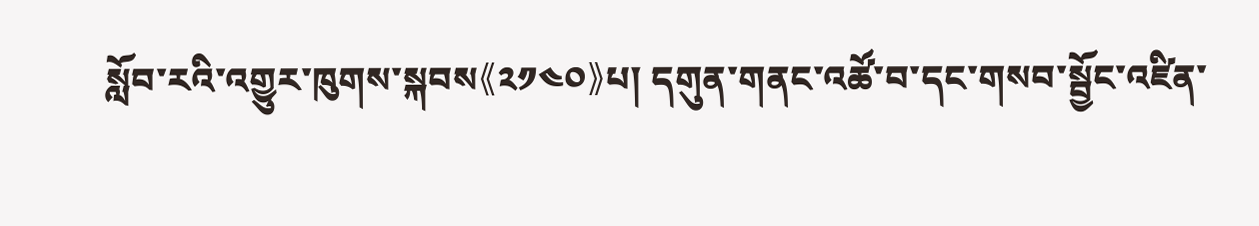སློབ་རའི་འགྱུར་ཁུགས་སྐབས《༢༡༤༠》པ། དགུན་གནང་འཚོ་བ་དང་གསབ་སྦྱོང་འཛིན་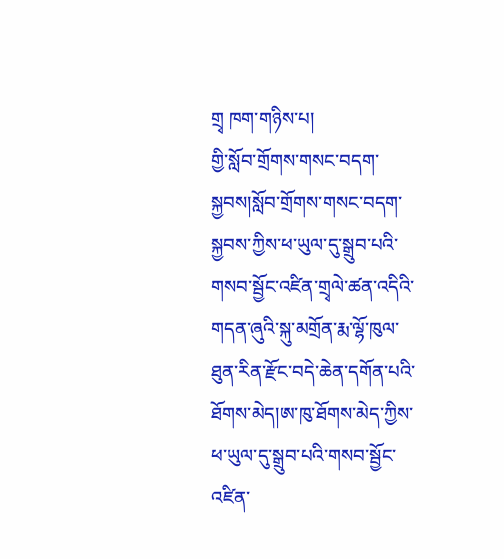གྲྭ ཁག་གཉིས་པ།
གྱི་སློབ་གྲོགས་གསང་བདག་སྐྱབས།སློབ་གྲོགས་གསང་བདག་སྐྱབས་ཀྱིས་ཕ་ཡུལ་དུ་སྒྲུབ་པའི་གསབ་སྦྱོང་འཛིན་གྲྭལེ་ཚན་འདིའི་གདན་ཞུའི་སྐུ་མགྲོན་རྨ་ལྷོ་ཁུལ་ཐུན་རིན་རྫོང་བདེ་ཆེན་དགོན་པའི་ཐོགས་མེད།ཨ་ཁུ་ཐོགས་མེད་ཀྱིས་ཕ་ཡུལ་དུ་སྒྲུབ་པའི་གསབ་སྦྱོང་འཛིན་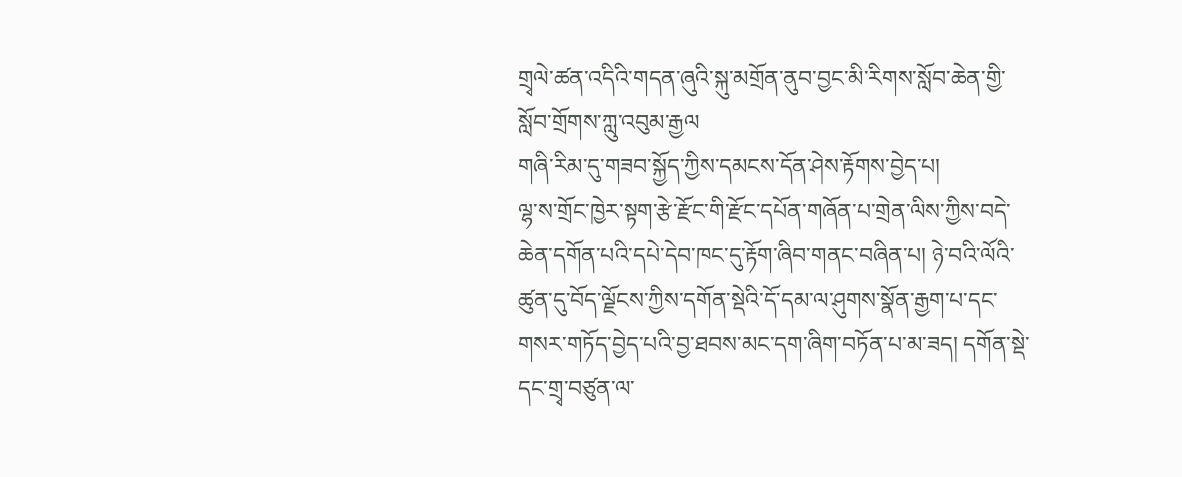གྲྭལེ་ཚན་འདིའི་གདན་ཞུའི་སྐུ་མགྲོན་ནུབ་བྱང་མི་རིགས་སློབ་ཆེན་གྱི་སློབ་གྲོགས་ཀླུ་འབུམ་རྒྱལ
གཞི་རིམ་དུ་གཟབ་སྐྱོད་ཀྱིས་དམངས་དོན་ཤེས་རྟོགས་བྱེད་པ།
ལྷ་ས་གྲོང་ཁྱེར་སྟག་རྩེ་རྫོང་གི་རྫོང་དཔོན་གཞོན་པ་གྲེན་ལིས་ཀྱིས་བདེ་ཆེན་དགོན་པའི་དཔེ་དེབ་ཁང་དུ་རྟོག་ཞིབ་གནང་བཞིན་པ། ཉེ་བའི་ལོའི་ཚུན་དུ་བོད་ལྗོངས་ཀྱིས་དགོན་སྡེའི་དོ་དམ་ལ་ཤུགས་སྣོན་རྒྱག་པ་དང་གསར་གཏོད་བྱེད་པའི་བྱ་ཐབས་མང་དག་ཞིག་བཏོན་པ་མ་ཟད། དགོན་སྡེ་དང་གྲྭ་བཙུན་ལ་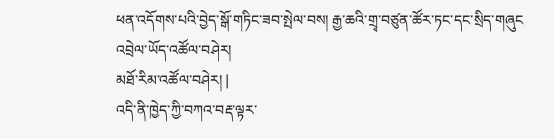ཕན་འདོགས་པའི་བྱེད་སྒོ་གཏིང་ཟབ་སྤེལ་བས། རྒྱ་ཆའི་གྲྭ་བཙུན་ཚོར་ཏང་དང་སྲིད་གཞུང
འབྲེལ་ཡོད་འཚོལ་བཤེར།
མཐོ་རིམ་འཚོལ་བཤེར། |
འདི་ནི་ཁྱེད་ཀྱི་བཀའ་བརྡ་ལྟར་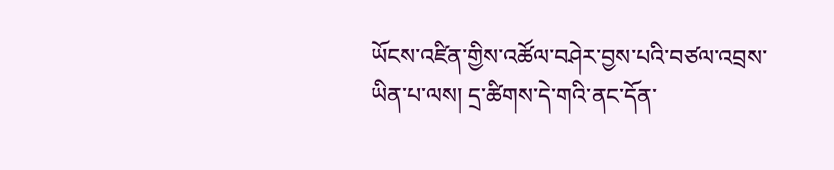ཡོངས་འཛིན་གྱིས་འཚོལ་བཤེར་བྱས་པའི་བཙལ་འབྲས་ཡིན་པ་ལས། དྲ་ཚིགས་དེ་གའི་ནང་དོན་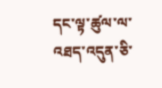དང་ལྟ་ཚུལ་ལ་འཐད་འདུན་ཅི་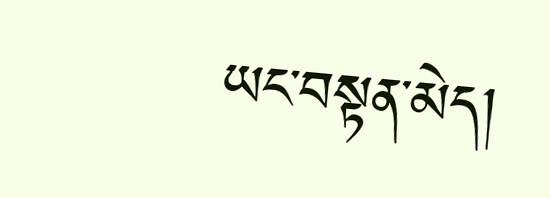ཡང་བསྟན་མེད།